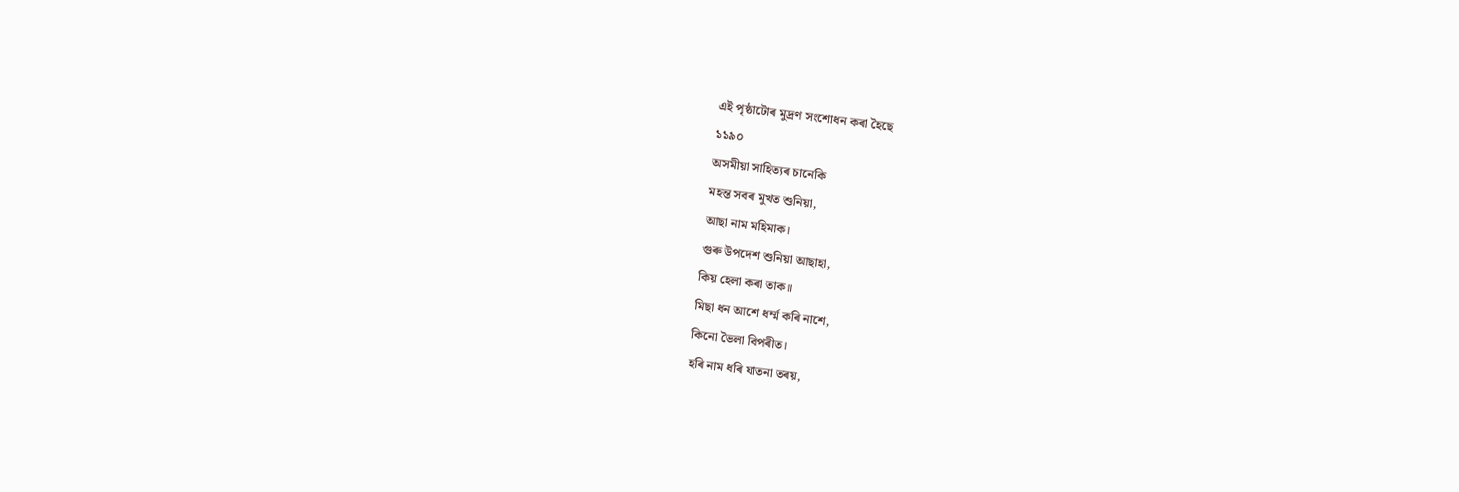এই পৃষ্ঠাটোৰ মুদ্ৰণ সংশোধন কৰা হৈছে
১১৯০
অসমীয়া সাহিত্যৰ চানেকি
মহন্ত সবৰ মুখত শুনিয়া,
আছা নাম মহিমাক।
গুৰু উপদেশ শুনিয়া আছাহা,
কিয় হেলা কৰা তাক॥
মিছা ধন আশে ধৰ্ম্ম কৰি নাশে,
কিনো ভৈলা বিপৰীত।
হৰি নাম ধৰি যাতনা তৰয়,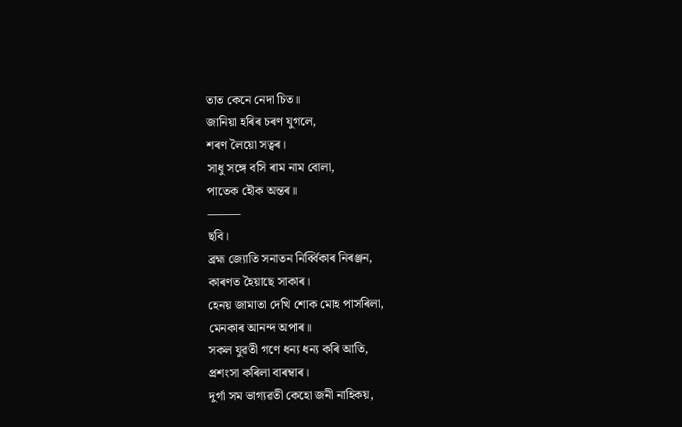তাত কেনে নেদা চিত॥
জানিয়া হৰিৰ চৰণ যুগলে,
শৰণ লৈয়ো সত্বৰ।
সাধু সঙ্গে বসি ৰাম নাম বোলা,
পাতেক হৌক অন্তৰ॥
⸻
ছবি।
ব্ৰহ্ম জ্যোতি সনাতন নিৰ্ব্বিকাৰ নিৰঞ্জন,
কাৰণত হৈয়াছে সাকাৰ।
হেনয় জামাতা দেখি শোক মোহ পাসৰিলা,
মেনকাৰ আনন্দ অপাৰ॥
সকল যুৱতী গণে ধন্য ধন্য কৰি আতি,
প্ৰশংসা কৰিলা বাৰম্বাৰ।
দুৰ্গা সম ভাগ্যৱতী কেহো জনী নাহিকয়,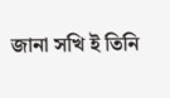জানা সখি ই তিনি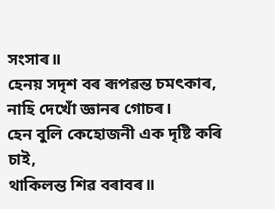সংসাৰ॥
হেনয় সদৃশ বৰ ৰূপৱন্ত চমৎকাৰ,
নাহি দেখোঁ জ্ঞানৰ গোচৰ।
হেন বুলি কেহোজনী এক দৃষ্টি কৰি চাই,
থাকিলন্ত শিৱ বৰাবৰ॥